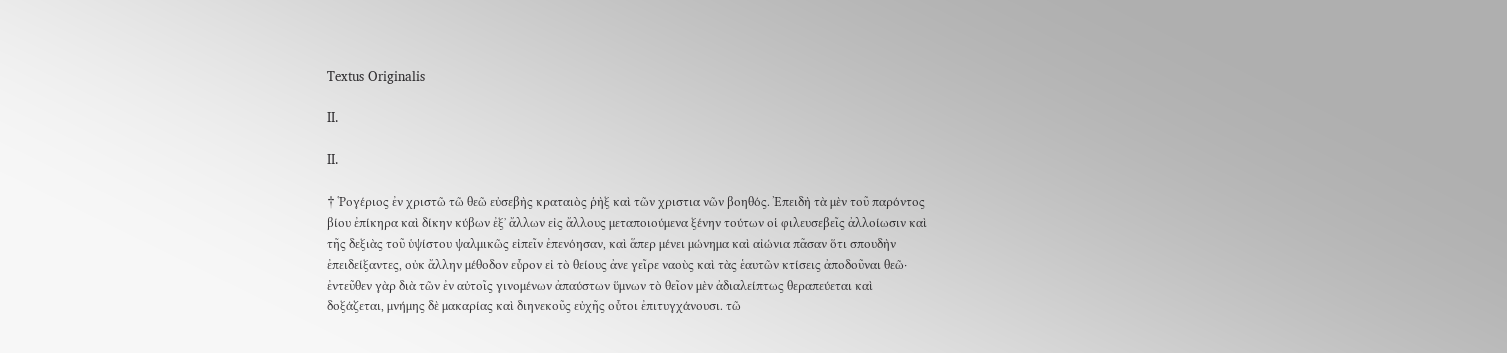Textus Originalis

II.

II.

† Ῥογέριος ἐν χριστῶ τῶ θεῶ εὐσεβὴς κραταιὸς ῥὴξ καὶ τῶν χριστια νῶν βοηθός. Ἐπειδὴ τὰ μὲν τοῦ παρόντος βίου ἐπίκηρα καὶ δίκην κύβων ἐξʼ ἄλλων εἰς ἄλλους μεταποιούμενα ξένην τούτων οἱ φιλευσεβεῖς ἀλλοίωσιν καὶ τῆς δεξιὰς τοῦ ὑψίστου ψαλμικῶς εἰπεῖν ἐπενόησαν, καὶ ἅπερ μένει μώνημα καὶ αἰώνια πᾶσαν ὅτι σπουδὴν ἐπειδείξαντες, οὐκ ἄλλην μέθοδον εὗρον εἰ τὸ θείους ἀνε γεῖρε ναοὺς καὶ τὰς ἑαυτῶν κτίσεις ἀποδοῦναι θεῶ· ἐντεῦθεν γὰρ διὰ τῶν ἐν αὐτοῖς γινομένων ἀπαύστων ὕμνων τὸ θεῖον μὲν ἀδιαλείπτως θεραπεύεται καὶ δοξάζεται, μνήμης δὲ μακαρίας καὶ διηνεκοῦς εὐχῆς οὗτοι ἐπιτυγχάνουσι. τῶ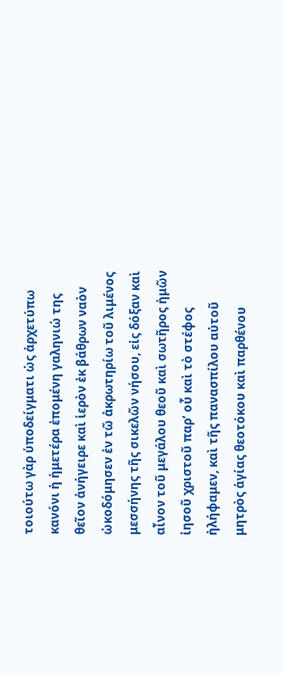τοιούτω γὰρ ὑποδείγματι ὡς ἀρχετύπω κανόνι ἡ ἡμετέρα ἑπομένη γαληνιώ της θεῖον ἀνήγειρε καὶ ἱερὸν ἐκ βάθρων ναὸν ὠκοδόμησεν ἐν τῶ ἀκρωτηρίω τοῦ λιμένος μεσσήνης τῆς σικελῶν νήσου, εἰς δόξαν καὶ αἶνον τοῦ μεγάλου θεοῦ καὶ σωτῆρος ἡμῶν ἰησοῦ χριστοῦ παρʼ οὗ καὶ τὸ στέφος ἠλήφαμεν, καὶ τῆς πανασπίλου αὐτοῦ μητρὸς ἁγίας θεοτόκου καὶ παρθένου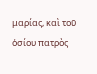μαρίας, καὶ τοῦ ὁσίου πατρὸς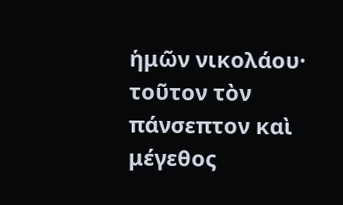ἡμῶν νικολάου· τοῦτον τὸν πάνσεπτον καὶ μέγεθος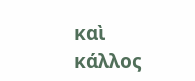καὶ κάλλος